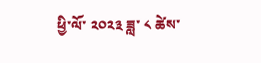ཕྱི་ལོ་ ༢༠༢༣ ཟླ་ ༨ ཚེས་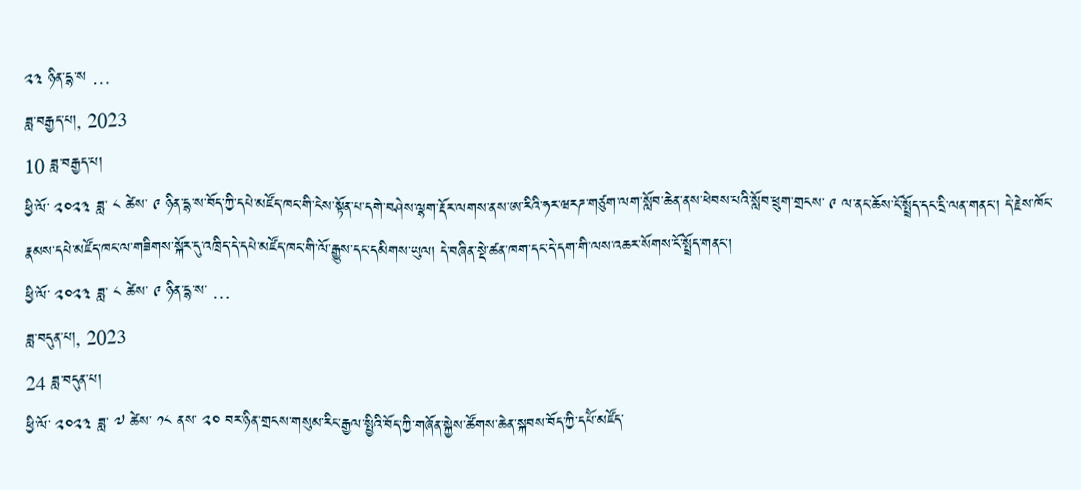༢༣ ཉིན་དྷ་ས …
ཟླ་བརྒྱད་པ།, 2023
10 ཟླ་བརྒྱད་པ།
ཕྱི་ལོ་ ༢༠༢༣ ཟླ་ ༨ ཚེས་ ༩ ཉིན་དྷ་ས་བོད་ཀྱི་དཔེ་མཛོད་ཁང་གི་ངེས་སྟོན་པ་དགེ་བཤེས་ལྷག་རྡོར་ལགས་ནས་ཨ་རིའི་ཧར་ཝརཌ་གཙུག་ལག་སློབ་ཆེན་ནས་ཕེབས་པའི་སློབ་ཕྲུག་གྲངས་ ༩ ལ་ནང་ཆོས་ངོ་སྤྲོད་དང་དྲི་ལན་གནང་། དེ་རྗེས་ཁོང་རྣམས་དཔེ་མཛོད་ཁང་ལ་གཟིགས་སྐོར་དུ་འཁྲིད་དེ་དཔེ་མཛོད་ཁང་གི་ལོ་རྒྱུས་དང་དམིགས་ཡུལ། དེ་བཞིན་སྡེ་ཚན་ཁག་དང་དེ་དག་གི་ལས་འཆར་སོགས་ངོ་སྤྲོད་གནང་།
ཕྱི་ལོ་ ༢༠༢༣ ཟླ་ ༨ ཚེས་ ༩ ཉིན་དྷ་ས་ …
ཟླ་བདུན་པ།, 2023
24 ཟླ་བདུན་པ།
ཕྱི་ལོ་ ༢༠༢༣ ཟླ་ ༧ ཚེས་ ༡༨ ནས་ ༢༠ བར་ཉིན་གྲངས་གསུམ་རིང་རྒྱལ་སྤྱིའི་བོད་ཀྱི་གཞོན་སྐྱེས་ཚོགས་ཆེན་སྐབས་བོད་ཀྱི་དཔོེ་མཛོད་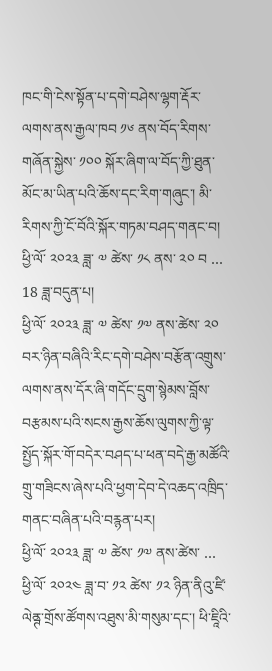ཁང་གི་ངེས་སྟོན་པ་དགེ་བཤེས་ལྷག་རྡོར་ལགས་ནས་རྒྱལ་ཁབ ༡༦ ནས་བོད་རིགས་གཞོན་སྐྱེས་ ༡༠༠ སྐོར་ཞིག་ལ་བོད་ཀྱི་ཐུན་མོང་མ་ཡིན་པའི་ཆོས་དང་རིག་གཞུང་། མི་རིགས་ཀྱི་ངོ་བོའི་སྐོར་གཏམ་བཤད་གནང་བ།
ཕྱི་ལོ་ ༢༠༢༣ ཟླ་ ༧ ཚེས་ ༡༨ ནས་ ༢༠ བ …
18 ཟླ་བདུན་པ།
ཕྱི་ལོ་ ༢༠༢༣ ཟླ་ ༧ ཚེས་ ༡༧ ནས་ཚེས་ ༢༠ བར་ཉིན་བཞིའི་རིང་དགེ་བཤེས་བརྩོན་འགྲུས་ལགས་ནས་དོར་ཞི་གདོང་དྲུག་སྙེམས་བློས་བརྩམས་པའི་སངས་རྒྱས་ཆོས་ལུགས་ཀྱི་ལྟ་སྤྱོད་སྐོར་གོ་བདེར་བཤད་པ་ཕན་བདེ་རྒྱ་མཚོའི་གྲུ་གཟིངས་ཞེས་པའི་ཕྱག་དེབ་དེ་འཆད་འཁྲིད་གནང་བཞིན་པའི་བརྙན་པར།
ཕྱི་ལོ་ ༢༠༢༣ ཟླ་ ༧ ཚེས་ ༡༧ ནས་ཚེས་ …
ཕྱི་ལོ་ ༢༠༢༤ ཟླ་བ་ ༡༢ ཚེས་ ༡༢ ཉིན་ནིའུ་ཛི་ལེནྚ་གྲོས་ཚོགས་འཐུས་མི་གསུམ་དང་། ཕི་ཇཱིའི་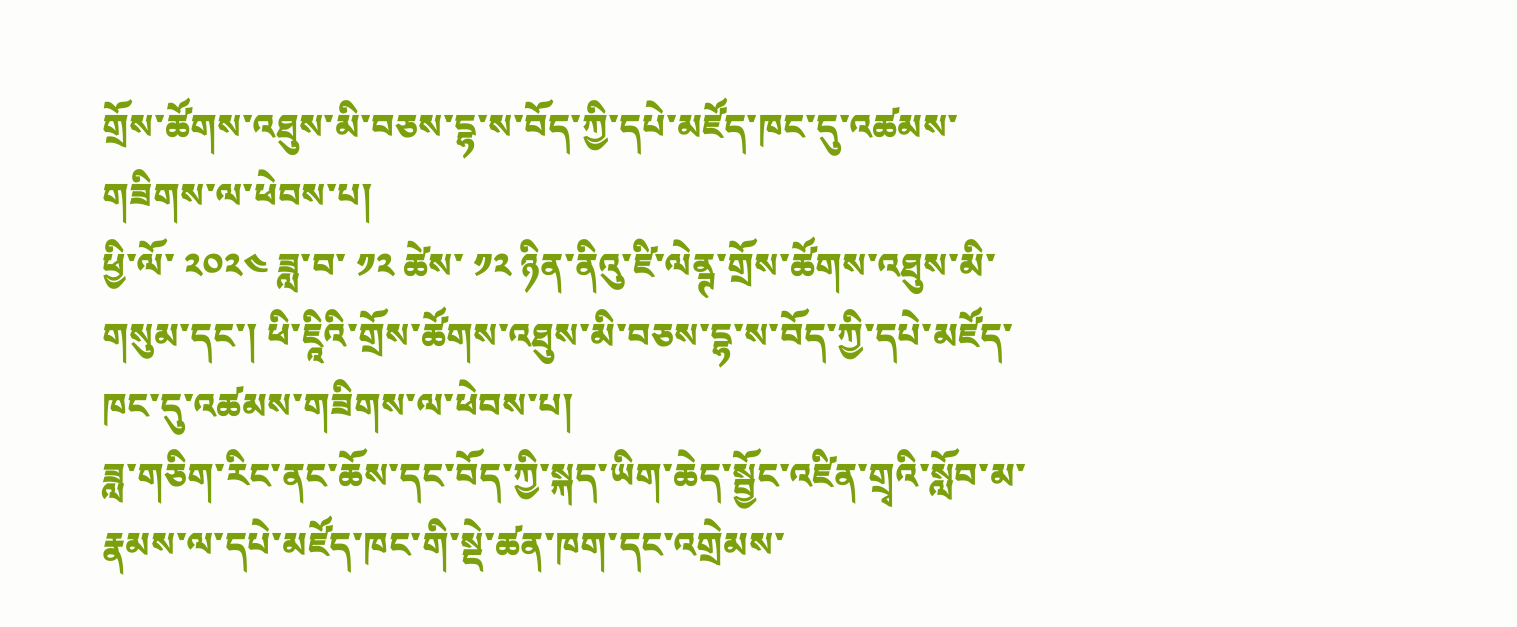གྲོས་ཚོགས་འཐུས་མི་བཅས་དྷ་ས་བོད་ཀྱི་དཔེ་མཛོད་ཁང་དུ་འཚམས་གཟིགས་ལ་ཕེབས་པ།
ཕྱི་ལོ་ ༢༠༢༤ ཟླ་བ་ ༡༢ ཚེས་ ༡༢ ཉིན་ནིའུ་ཛི་ལེནྚ་གྲོས་ཚོགས་འཐུས་མི་གསུམ་དང་། ཕི་ཇཱིའི་གྲོས་ཚོགས་འཐུས་མི་བཅས་དྷ་ས་བོད་ཀྱི་དཔེ་མཛོད་ཁང་དུ་འཚམས་གཟིགས་ལ་ཕེབས་པ།
ཟླ་གཅིག་རིང་ནང་ཆོས་དང་བོད་ཀྱི་སྐད་ཡིག་ཆེད་སྦྱོང་འཛིན་གྲྭའི་སློབ་མ་རྣམས་ལ་དཔེ་མཛོད་ཁང་གི་སྡེ་ཚན་ཁག་དང་འགྲེམས་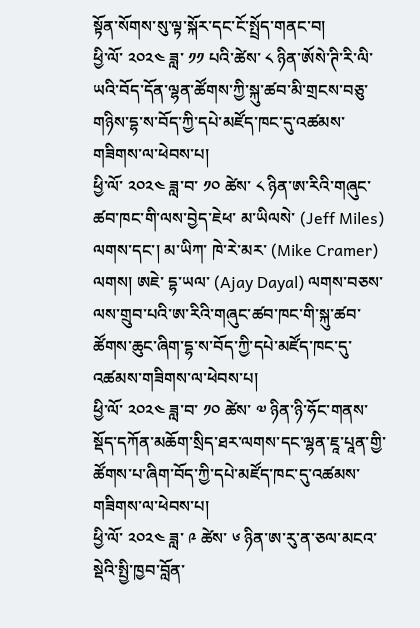སྟོན་སོགས་སུ་ལྟ་སྐོར་དང་ངོ་སྤྲོད་གནང་བ།
ཕྱི་ལོ་ ༢༠༢༤ ཟླ་ ༡༡ པའི་ཚེས་ ༨ ཉིན་ཨོསེ་ཊི་རི་ལི་ཡའི་བོད་དོན་ལྷན་ཚོགས་ཀྱི་སྐུ་ཚབ་མི་གྲངས་བཅུ་གཉིས་དྷ་ས་བོད་ཀྱི་དཔེ་མཛོད་ཁང་དུ་འཚམས་གཟིགས་ལ་ཕེབས་པ།
ཕྱི་ལོ་ ༢༠༢༤ ཟླ་བ་ ༡༠ ཚེས་ ༨ ཉིན་ཨ་རིའི་གཞུང་ཚབ་ཁང་གི་ལས་བྱེད་ཇེཕ་ མ་ཡིལསེ་ (Jeff Miles) ལགས་དང་། མ་ཡིཀ་ ཁེ་རེ་མར་ (Mike Cramer) ལགས། ཨཇེ་ དྷ་ཡལ་ (Ajay Dayal) ལགས་བཅས་ལས་གྲུབ་པའི་ཨ་རིའི་གཞུང་ཚབ་ཁང་གི་སྐུ་ཚབ་ཚོགས་ཆུང་ཞིག་དྷ་ས་བོད་ཀྱི་དཔེ་མཛོད་ཁང་དུ་འཚམས་གཟིགས་ལ་ཕེབས་པ།
ཕྱི་ལོ་ ༢༠༢༤ ཟླ་བ་ ༡༠ ཚེས་ ༧ ཉིན་ཉི་ཧོང་གནས་སྡོད་དཀོན་མཆོག་སྲིད་ཐར་ལགས་དང་ལྷན་ཇཱ་པཱན་གྱི་ཚོགས་པ་ཞིག་བོད་ཀྱི་དཔེ་མཛོད་ཁང་དུ་འཚམས་གཟིགས་ལ་ཕེབས་པ།
ཕྱི་ལོ་ ༢༠༢༤ ཟླ་ ༩ ཚེས་ ༦ ཉིན་ཨ་རུ་ན་ཅལ་མངའ་སྡེའི་སྤྱི་ཁྱབ་བློན་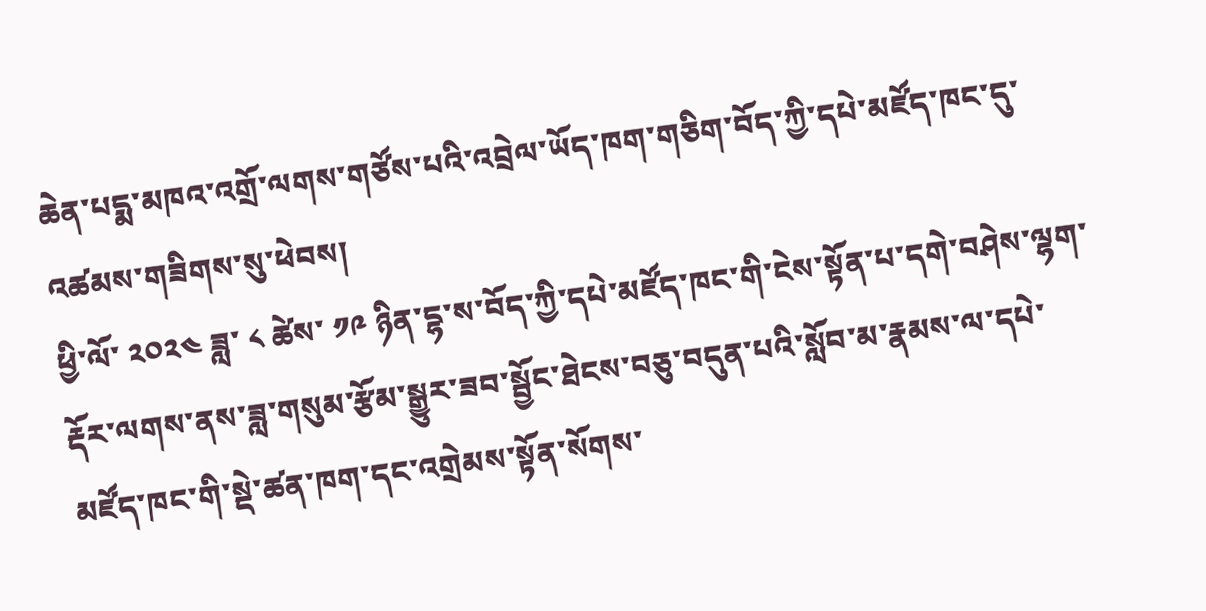ཆེན་པདྨ་མཁའ་འགྲོ་ལགས་གཙོས་པའི་འབྲེལ་ཡོད་ཁག་གཅིག་བོད་ཀྱི་དཔེ་མཛོད་ཁང་དུ་འཚམས་གཟིགས་སུ་ཕེབས།
ཕྱི་ལོ་ ༢༠༢༤ ཟླ་ ༨ ཚེས་ ༡༩ ཉིན་དྷ་ས་བོད་ཀྱི་དཔེ་མཛོད་ཁང་གི་ངེས་སྟོན་པ་དགེ་བཤེས་ལྷག་རྡོར་ལགས་ནས་ཟླ་གསུམ་རྩོམ་སྒྱུར་ཟབ་སྦྱོང་ཐེངས་བཅུ་བདུན་པའི་སློབ་མ་རྣམས་ལ་དཔེ་མཛོད་ཁང་གི་སྡེ་ཚན་ཁག་དང་འགྲེམས་སྟོན་སོགས་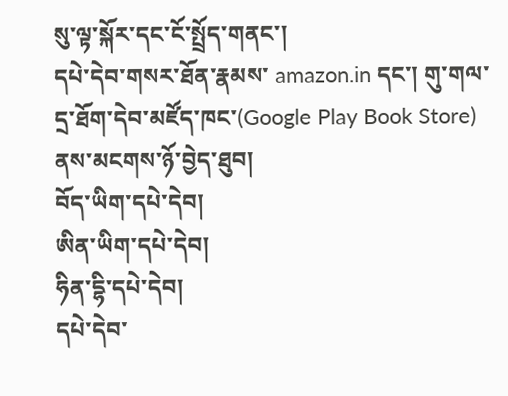སུ་ལྟ་སྐོར་དང་ངོ་སྤྲོད་གནང་།
དཔེ་དེབ་གསར་ཐོན་རྣམས་ amazon.in དང་། གུ་གལ་དྲ་ཐོག་དེབ་མཛོད་ཁང་(Google Play Book Store) ནས་མངགས་ཉོ་བྱེད་ཐུབ།
བོད་ཡིག་དཔེ་དེབ།
ཨིན་ཡིག་དཔེ་དེབ།
ཧིན་དྷི་དཔེ་དེབ།
དཔེ་དེབ་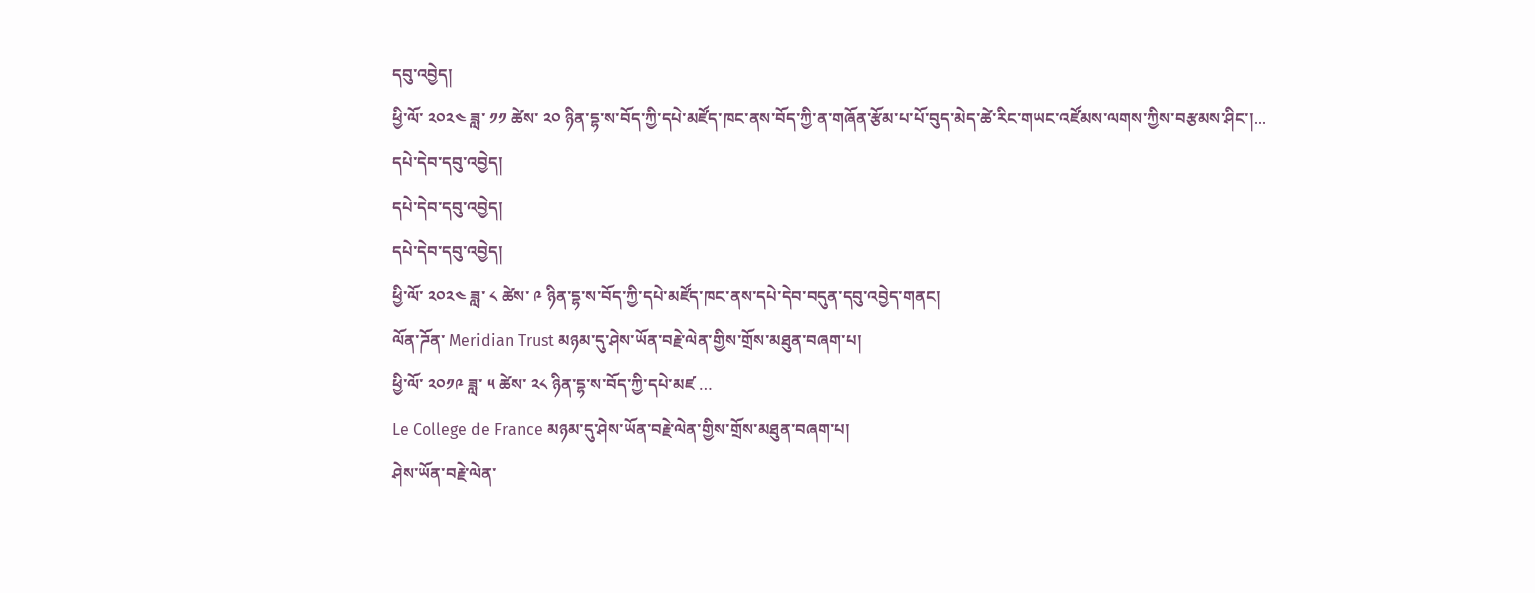དབུ་འབྱེད།
ཕྱི་ལོ་ ༢༠༢༤ ཟླ་ ༡༡ ཚེས་ ༢༠ ཉིན་དྷ་ས་བོད་ཀྱི་དཔེ་མཛོད་ཁང་ནས་བོད་ཀྱི་ན་གཞོན་རྩོམ་པ་པོ་བུད་མེད་ཚེ་རིང་གཡང་འཛོམས་ལགས་ཀྱིས་བརྩམས་ཤིང་།...
དཔེ་དེབ་དབུ་འབྱེད།
དཔེ་དེབ་དབུ་འབྱེད།
དཔེ་དེབ་དབུ་འབྱེད།
ཕྱི་ལོ་ ༢༠༢༤ ཟླ་ ༨ ཚེས་ ༩ ཉིན་དྷ་ས་བོད་ཀྱི་དཔེ་མཛོད་ཁང་ནས་དཔེ་དེབ་བདུན་དབུ་འབྱེད་གནང།
ལོན་ཌོན་ Meridian Trust མཉམ་དུ་ཤེས་ཡོན་བརྗེ་ལེན་གྱིས་གྲོས་མཐུན་བཞག་པ།
ཕྱི་ལོ་ ༢༠༡༩ ཟླ་ ༥ ཚེས་ ༢༨ ཉིན་དྷ་ས་བོད་ཀྱི་དཔེ་མཛ …
Le College de France མཉམ་དུ་ཤེས་ཡོན་བརྗེ་ལེན་གྱིས་གྲོས་མཐུན་བཞག་པ།
ཤེས་ཡོན་བརྗེ་ལེན་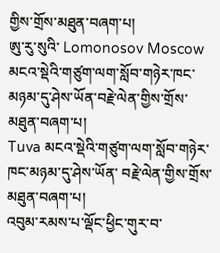གྱིས་གྲོས་མཐུན་བཞག་པ།
ཨུ་རུ་སུའི་ Lomonosov Moscow མངའ་སྡེའི་གཙུག་ལག་སློབ་གཉེར་ཁང་མཉམ་དུ་ཤེས་ཡོན་བརྗེ་ལེན་གྱིས་གྲོས་མཐུན་བཞག་པ།
Tuva མངའ་སྡེའི་གཙུག་ལག་སློབ་གཉེར་ཁང་མཉམ་དུ་ཤེས་ཡོན་ བརྗེ་ལེན་གྱིས་གྲོས་མཐུན་བཞག་པ།
འབུམ་རམས་པ་ལྡོང་ཕྱིང་གུར་བ་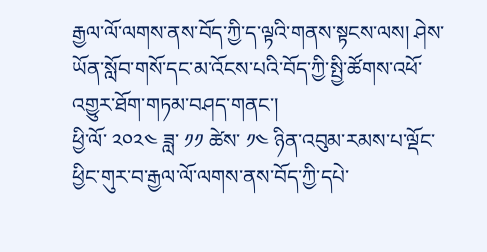རྒྱལ་ལོ་ལགས་ནས་བོད་ཀྱི་ད་ལྟའི་གནས་སྟངས་ལས། ཤེས་ཡོན་སློབ་གསོ་དང་མ་འོངས་པའི་བོད་ཀྱི་སྤྱི་ཚོགས་འཕོ་འགྱུར་ཐོག་གཏམ་བཤད་གནང་།
ཕྱི་ལོ་ ༢༠༢༤ ཟླ་ ༡༡ ཚེས་ ༡༤ ཉིན་འབུམ་རམས་པ་ལྡོང་ཕྱིང་གུར་བ་རྒྱལ་ལོ་ལགས་ནས་བོད་ཀྱི་དཔེ་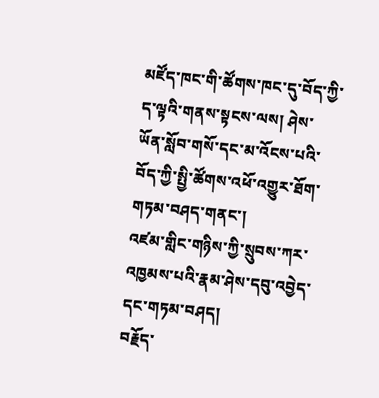མཛོད་ཁང་གི་ཚོགས་ཁང་དུ་བོད་ཀྱི་ད་ལྟའི་གནས་སྟངས་ལས། ཤེས་ཡོན་སློབ་གསོ་དང་མ་འོངས་པའི་བོད་ཀྱི་སྤྱི་ཚོགས་འཕོ་འགྱུར་ཐོག་གཏམ་བཤད་གནང་།
འཛམ་གླིང་གཉིས་ཀྱི་སྲུབས་ཀར་འཁྱམས་པའི་རྣམ་ཤེས་དབུ་འབྱེད་དང་གཏམ་བཤད།
བརྗོད་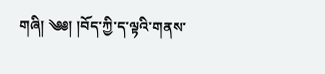གཞི། ༄༅། །བོད་ཀྱི་ད་ལྟའི་གནས་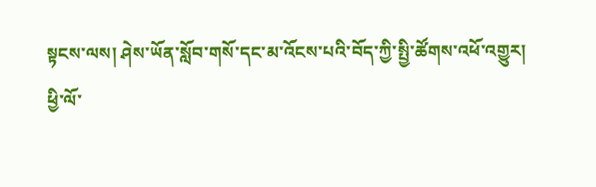སྟངས་ལས། ཤེས་ཡོན་སློབ་གསོ་དང་མ་འོངས་པའི་བོད་ཀྱི་སྤྱི་ཚོགས་འཕོ་འགྱུར།
ཕྱི་ལོ་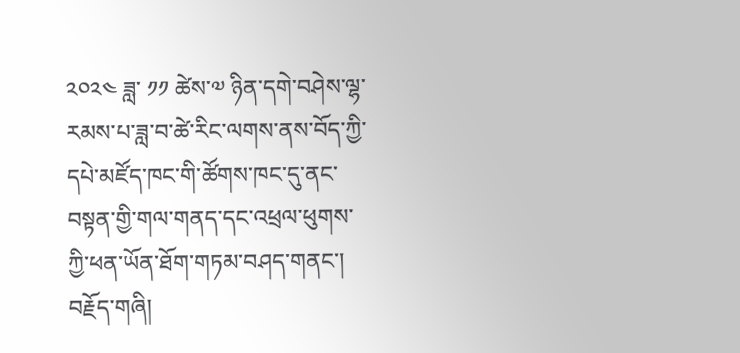༢༠༢༤ ཟླ་ ༡༡ ཚེས་༧ ཉིན་དགེ་བཤེས་ལྷ་རམས་པ་ཟླ་བ་ཚེ་རིང་ལགས་ནས་བོད་ཀྱི་དཔེ་མཛོད་ཁང་གི་ཚོགས་ཁང་དུ་ནང་བསྟན་གྱི་གལ་གནད་དང་འཕྲལ་ཕུགས་ཀྱི་ཕན་ཡོན་ཐོག་གཏམ་བཤད་གནང་།
བརྗོད་གཞི།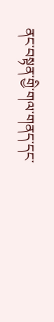ནང་བསྟན་གྱི་གལ་གནད་དང་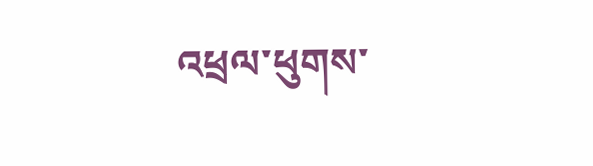འཕྲལ་ཕུགས་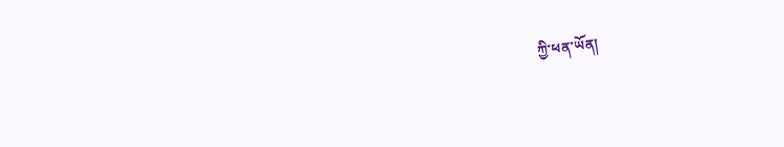ཀྱི་ཕན་ཡོན།